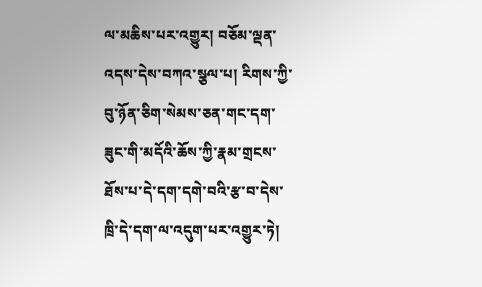ལ་མཆིས་པར་འགྱུར། བཅོམ་ལྡན་འདས་དེས་བཀའ་སྩལ་པ། རིགས་ཀྱི་བུ་ཉོན་ཅིག་སེམས་ཅན་གང་དག་ཟུང་གི་མདོའི་ཆོས་ཀྱི་རྣམ་གྲངས་ཐོས་པ་དེ་དག་དགེ་བའི་རྩ་བ་དེས་ཁྲི་དེ་དག་ལ་འདུག་པར་འགྱུར་ཏེ།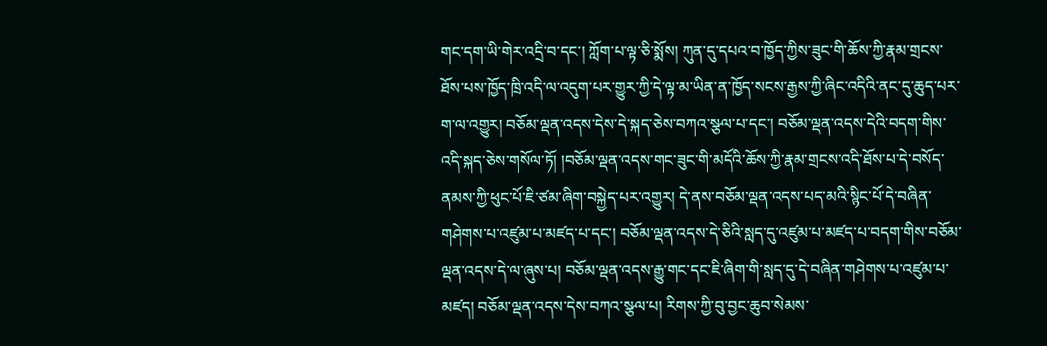གང་དག་ཡི་གེར་འདྲི་བ་དང་། ཀློག་པ་ལྟ་ཅི་སྨོས། ཀུན་དུ་དཔའ་བ་ཁྱོད་ཀྱིས་ཟུང་གི་ཆོས་ཀྱི་རྣམ་གྲངས་ཐོས་པས་ཁྱོད་ཁྲི་འདི་ལ་འདུག་པར་གྱུར་ཀྱི་དེ་ལྟ་མ་ཡིན་ན་ཁྱོད་སངས་རྒྱས་ཀྱི་ཞིང་འདིའི་ནང་དུ་ཆུད་པར་ག་ལ་འགྱུར། བཅོམ་ལྡན་འདས་དེས་དེ་སྐད་ཅེས་བཀའ་སྩལ་པ་དང་། བཅོམ་ལྡན་འདས་དེའི་བདག་གིས་འདི་སྐད་ཅེས་གསོལ་ཏོ། །བཅོམ་ལྡན་འདས་གང་ཟུང་གི་མདོའི་ཆོས་ཀྱི་རྣམ་གྲངས་འདི་ཐོས་པ་དེ་བསོད་ནམས་ཀྱི་ཕུང་པོ་ཇི་ཙམ་ཞིག་བསྐྱེད་པར་འགྱུར། དེ་ནས་བཅོམ་ལྡན་འདས་པད་མའི་སྙིང་པོ་དེ་བཞིན་གཤེགས་པ་འཛུམ་པ་མཛད་པ་དང་། བཅོམ་ལྡན་འདས་དེ་ཅིའི་སླད་དུ་འཛུམ་པ་མཛད་པ་བདག་གིས་བཅོམ་ལྡན་འདས་དེ་ལ་ཞུས་པ། བཅོམ་ལྡན་འདས་རྒྱུ་གང་དང་ཇི་ཞིག་གི་སླད་དུ་དེ་བཞིན་གཤེགས་པ་འཛུམ་པ་མཛད། བཅོམ་ལྡན་འདས་དེས་བཀའ་སྩལ་པ། རིགས་ཀྱི་བུ་བྱང་ཆུབ་སེམས་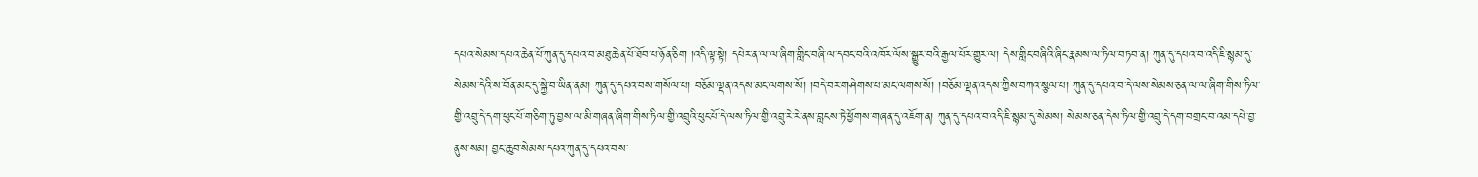དཔའ་སེམས་དཔའ་ཆེན་པོ་ཀུན་དུ་དཔའ་བ་མཐུ་ཆེན་པོ་ཐོབ་པ་ཉོན་ཅིག །འདི་ལྟ་སྟེ། དཔེར་ན་ལ་ལ་ཞིག་གླིང་བཞི་ལ་དབང་བའི་འཁོར་ལོས་སྒྱུར་བའི་རྒྱལ་པོར་གྱུར་ལ། དེས་གླིང་བཞིའི་ཞིང་རྣམས་ལ་ཏིལ་བཏབ་ན། ཀུན་དུ་དཔའ་བ་འདི་ཇི་སྙམ་དུ་སེམས་དེའི་ས་བོན་མང་དུ་སྐྱེ་བ་ཡིན་ནམ། ཀུན་དུ་དཔའ་བས་གསོལ་པ། བཅོམ་ལྡན་འདས་མང་ལགས་སོ། །བདེ་བར་གཤེགས་པ་མང་ལགས་སོ། །བཅོམ་ལྡན་འདས་ཀྱིས་བཀའ་སྩལ་པ། ཀུན་དུ་དཔའ་བ་དེ་ལས་སེམས་ཅན་ལ་ལ་ཞིག་གིས་ཏིལ་གྱི་འབྲུ་དེ་དག་ཕུང་པོ་གཅིག་ཏུ་བྱས་ལ་མི་གཞན་ཞིག་གིས་ཏིལ་གྱི་འབྲུའི་ཕུང་པོ་དེ་ལས་ཏིལ་གྱི་འབྲུ་རེ་རེ་ནས་བླངས་ཏེ་ཕྱོགས་གཞན་དུ་འཇོག་ན། ཀུན་དུ་དཔའ་བ་འདི་ཇི་སྙམ་དུ་སེམས། སེམས་ཅན་དེས་ཏིལ་གྱི་འབྲུ་དེ་དག་བགྲང་བ་འམ་དཔེ་བྱ་ནུས་སམ། བྱང་ཆུབ་སེམས་དཔའ་ཀུན་དུ་དཔའ་བས་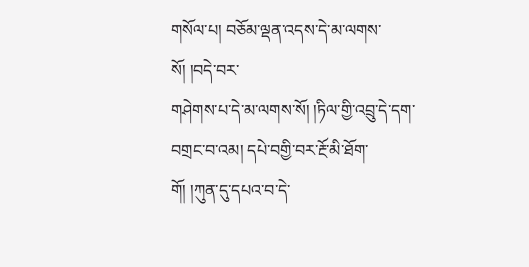གསོལ་པ། བཅོམ་ལྡན་འདས་དེ་མ་ལགས་སོ། །བདེ་བར་
གཤེགས་པ་དེ་མ་ལགས་སོ། །ཏིལ་གྱི་འབྲུ་དེ་དག་བགྲང་བ་འམ། དཔེ་བགྱི་བར་རྔོ་མི་ཐོག་གོ། །ཀུན་དུ་དཔའ་བ་དེ་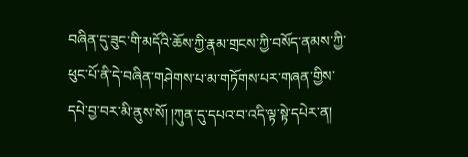བཞིན་དུ་ཟུང་གི་མདོའི་ཆོས་ཀྱི་རྣམ་གྲངས་ཀྱི་བསོད་ནམས་ཀྱི་ཕུང་པོ་ནི་དེ་བཞིན་གཤེགས་པ་མ་གཏོགས་པར་གཞན་གྱིས་དཔེ་བྱ་བར་མི་ནུས་སོ། །ཀུན་དུ་དཔའ་བ་འདི་ལྟ་སྟེ་དཔེར་ན།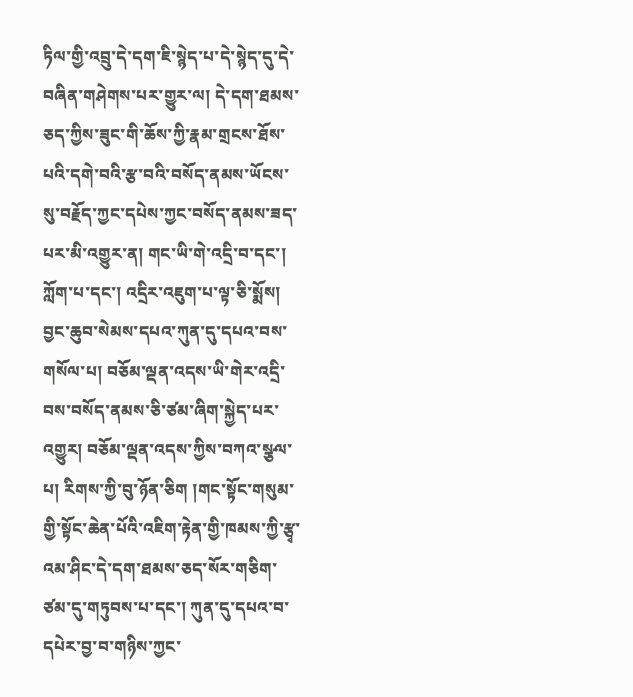ཏིལ་གྱི་འབྲུ་དེ་དག་ཇི་སྙེད་པ་དེ་སྙེད་དུ་དེ་བཞིན་གཤེགས་པར་གྱུར་ལ། དེ་དག་ཐམས་ཅད་ཀྱིས་ཟུང་གི་ཆོས་ཀྱི་རྣམ་གྲངས་ཐོས་པའི་དགེ་བའི་རྩ་བའི་བསོད་ནམས་ཡོངས་སུ་བརྗོད་ཀྱང་དཔེས་ཀྱང་བསོད་ནམས་ཟད་པར་མི་འགྱུར་ན། གང་ཡི་གེ་འདྲི་བ་དང་། ཀློག་པ་དང་། འདྲིར་འཇུག་པ་ལྟ་ཅི་སྨོས། བྱང་ཆུབ་སེམས་དཔའ་ཀུན་དུ་དཔའ་བས་གསོལ་པ། བཅོམ་ལྡན་འདས་ཡི་གེར་འདྲི་བས་བསོད་ནམས་ཅི་ཙམ་ཞིག་སྐྱེད་པར་འགྱུར། བཅོམ་ལྡན་འདས་ཀྱིས་བཀའ་སྩལ་པ། རིགས་ཀྱི་བུ་ཉོན་ཅིག །གང་སྟོང་གསུམ་གྱི་སྟོང་ཆེན་པོའི་འཇིག་རྟེན་གྱི་ཁམས་ཀྱི་རྩྭ་འམ་ཤིང་དེ་དག་ཐམས་ཅད་སོར་གཅིག་ཙམ་དུ་གཏུབས་པ་དང་། ཀུན་དུ་དཔའ་བ་དཔེར་བྱ་བ་གཉིས་ཀྱང་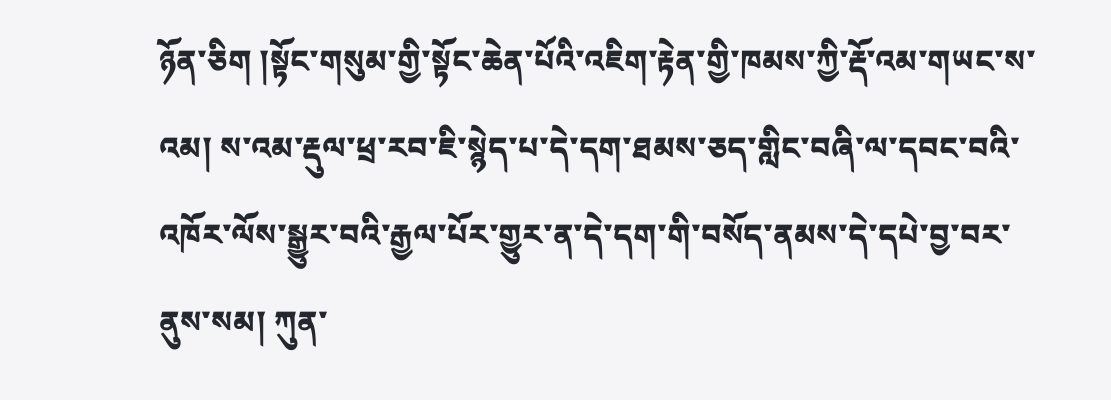ཉོན་ཅིག །སྟོང་གསུམ་གྱི་སྟོང་ཆེན་པོའི་འཇིག་རྟེན་གྱི་ཁམས་ཀྱི་རྡོ་འམ་གཡང་ས་འམ། ས་འམ་རྡུལ་ཕྲ་རབ་ཇི་སྙེད་པ་དེ་དག་ཐམས་ཅད་གླིང་བཞི་ལ་དབང་བའི་འཁོར་ལོས་སྒྱུར་བའི་རྒྱལ་པོར་གྱུར་ན་དེ་དག་གི་བསོད་ནམས་དེ་དཔེ་བྱ་བར་ནུས་སམ། ཀུན་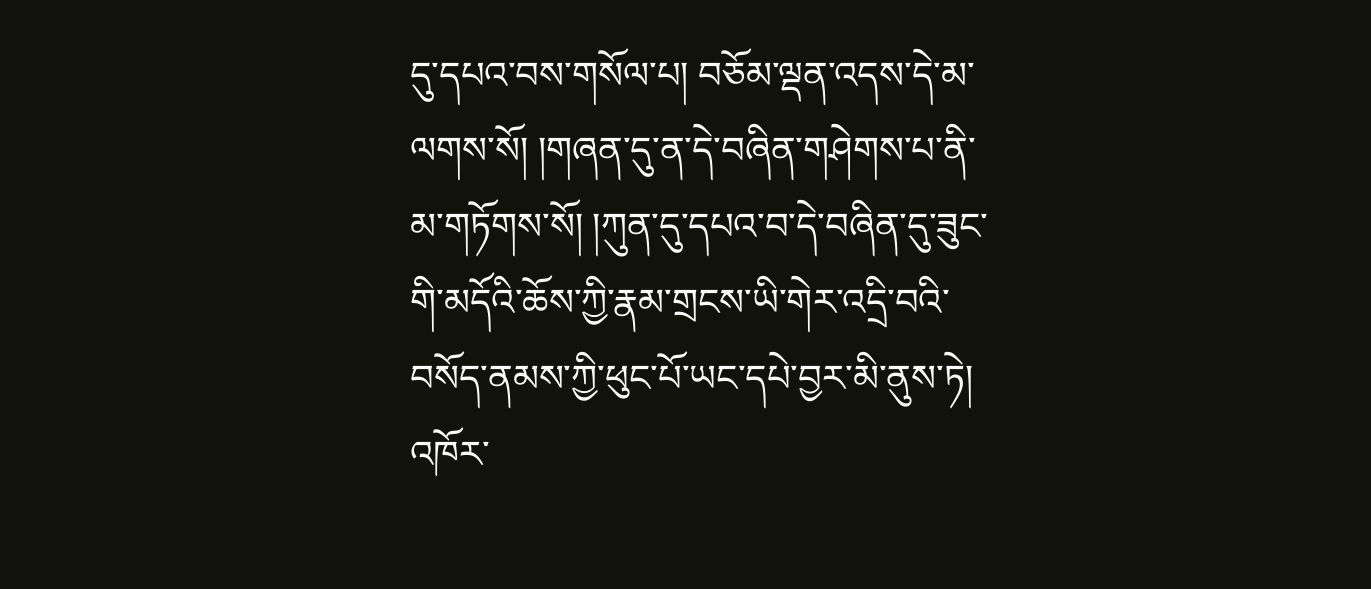དུ་དཔའ་བས་གསོལ་པ། བཅོམ་ལྡན་འདས་དེ་མ་ལགས་སོ། །གཞན་དུ་ན་དེ་བཞིན་གཤེགས་པ་ནི་མ་གཏོགས་སོ། །ཀུན་དུ་དཔའ་བ་དེ་བཞིན་དུ་ཟུང་གི་མདོའི་ཆོས་ཀྱི་རྣམ་གྲངས་ཡི་གེར་འདྲི་བའི་བསོད་ནམས་ཀྱི་ཕུང་པོ་ཡང་དཔེ་བྱར་མི་ནུས་ཏེ། འཁོར་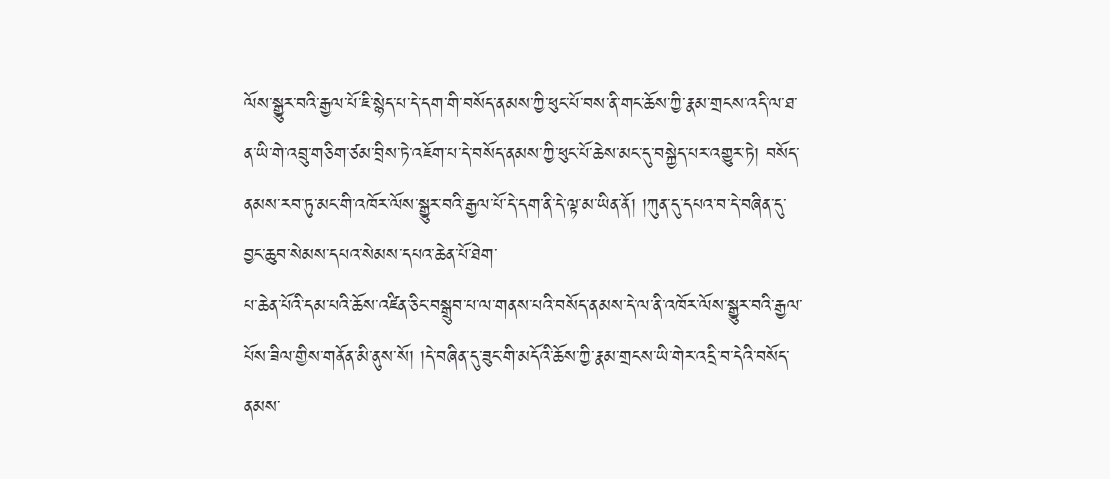ལོས་སྒྱུར་བའི་རྒྱལ་པོ་ཇི་སྙེད་པ་དེ་དག་གི་བསོད་ནམས་ཀྱི་ཕུང་པོ་བས་ནི་གང་ཆོས་ཀྱི་རྣམ་གྲངས་འདི་ལ་ཐ་ན་ཡི་གེ་འབྲུ་གཅིག་ཙམ་བྲིས་ཏེ་འཇོག་པ་དེ་བསོད་ནམས་ཀྱི་ཕུང་པོ་ཆེས་མང་དུ་བསྐྱེད་པར་འགྱུར་ཏེ། བསོད་ནམས་རབ་ཏུ་མང་གི་འཁོར་ལོས་སྒྱུར་བའི་རྒྱལ་པོ་དེ་དག་ནི་དེ་ལྟ་མ་ཡིན་ནོ། །ཀུན་དུ་དཔའ་བ་དེ་བཞིན་དུ་བྱང་ཆུབ་སེམས་དཔའ་སེམས་དཔའ་ཆེན་པོ་ཐེག་
པ་ཆེན་པོའི་དམ་པའི་ཆོས་འཛིན་ཅིང་བསྒྲུབ་པ་ལ་གནས་པའི་བསོད་ནམས་དེ་ལ་ནི་འཁོར་ལོས་སྒྱུར་བའི་རྒྱལ་པོས་ཟིལ་གྱིས་གནོན་མི་ནུས་སོ། །དེ་བཞིན་དུ་ཟུང་གི་མདོའི་ཆོས་ཀྱི་རྣམ་གྲངས་ཡི་གེར་འདྲི་བ་དེའི་བསོད་ནམས་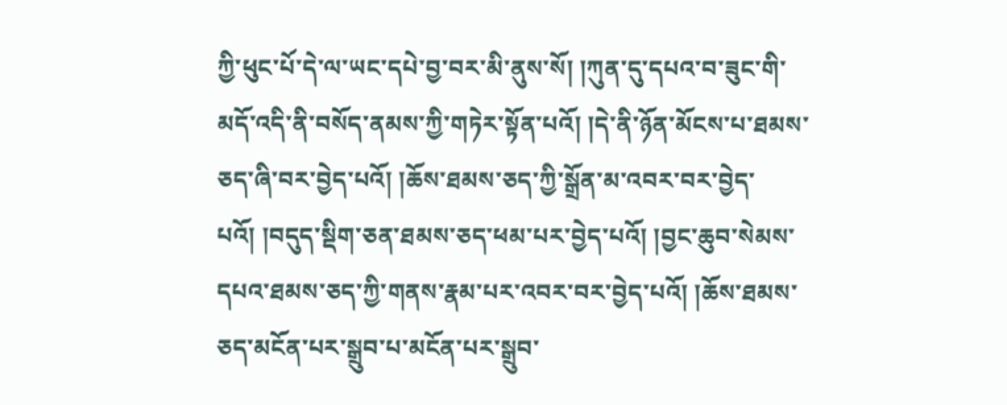ཀྱི་ཕུང་པོ་དེ་ལ་ཡང་དཔེ་བྱ་བར་མི་ནུས་སོ། །ཀུན་དུ་དཔའ་བ་ཟུང་གི་མདོ་འདི་ནི་བསོད་ནམས་ཀྱི་གཏེར་སྟོན་པའོ། །དེ་ནི་ཉོན་མོངས་པ་ཐམས་ཅད་ཞི་བར་བྱེད་པའོ། །ཆོས་ཐམས་ཅད་ཀྱི་སྒྲོན་མ་འབར་བར་བྱེད་པའོ། །བདུད་སྡིག་ཅན་ཐམས་ཅད་ཕམ་པར་བྱེད་པའོ། །བྱང་ཆུབ་སེམས་དཔའ་ཐམས་ཅད་ཀྱི་གནས་རྣམ་པར་འབར་བར་བྱེད་པའོ། །ཆོས་ཐམས་ཅད་མངོན་པར་སྒྲུབ་པ་མངོན་པར་སྒྲུབ་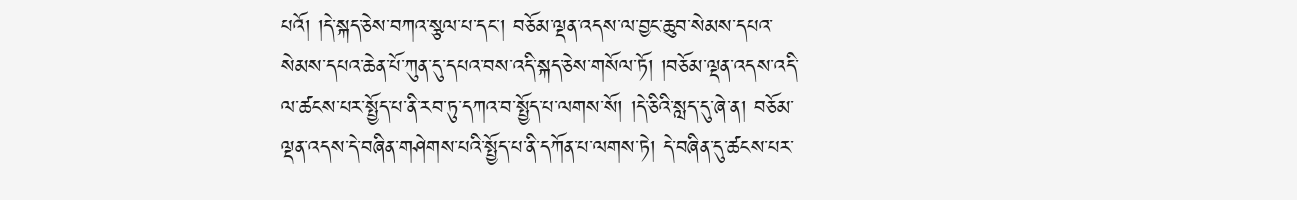པའོ། །དེ་སྐད་ཅེས་བཀའ་སྩལ་པ་དང་། བཅོམ་ལྡན་འདས་ལ་བྱང་ཆུབ་སེམས་དཔའ་སེམས་དཔའ་ཆེན་པོ་ཀུན་དུ་དཔའ་བས་འདི་སྐད་ཅེས་གསོལ་ཏོ། །བཅོམ་ལྡན་འདས་འདི་ལ་ཚངས་པར་སྤྱོད་པ་ནི་རབ་ཏུ་དཀའ་བ་སྤྱོད་པ་ལགས་སོ། །དེ་ཅིའི་སླད་དུ་ཞེ་ན། བཅོམ་ལྡན་འདས་དེ་བཞིན་གཤེགས་པའི་སྤྱོད་པ་ནི་དཀོན་པ་ལགས་ཏེ། དེ་བཞིན་དུ་ཚངས་པར་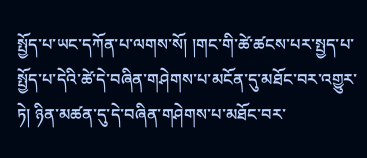སྤྱོད་པ་ཡང་དཀོན་པ་ལགས་སོ། །གང་གི་ཚེ་ཚངས་པར་སྤྱད་པ་སྤྱོད་པ་དེའི་ཚེ་དེ་བཞིན་གཤེགས་པ་མངོན་དུ་མཐོང་བར་འགྱུར་ཏེ། ཉིན་མཚན་དུ་དེ་བཞིན་གཤེགས་པ་མཐོང་བར་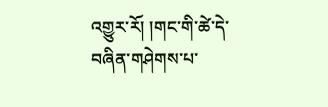འགྱུར་རོ། །གང་གི་ཚེ་དེ་བཞིན་གཤེགས་པ་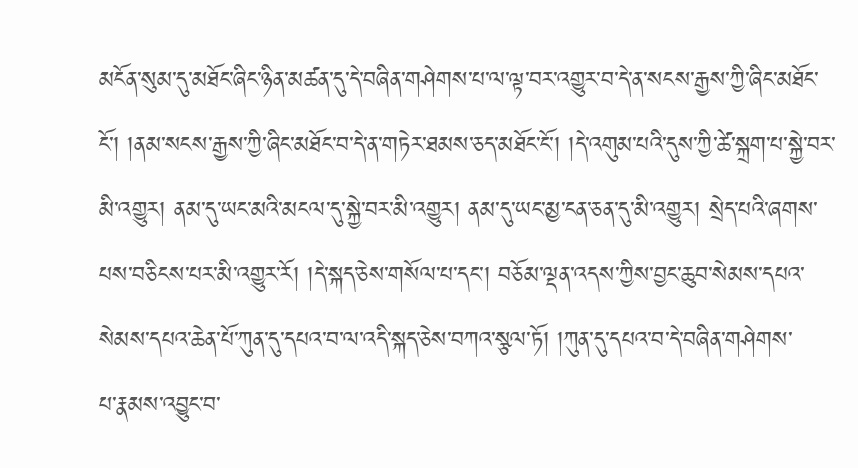མངོན་སུམ་དུ་མཐོང་ཞིང་ཉིན་མཚན་དུ་དེ་བཞིན་གཤེགས་པ་ལ་ལྟ་བར་འགྱུར་བ་དེ་ན་སངས་རྒྱས་ཀྱི་ཞིང་མཐོང་ངོ་། །ནམ་སངས་རྒྱས་ཀྱི་ཞིང་མཐོང་བ་དེ་ན་གཏེར་ཐམས་ཅད་མཐོང་ངོ་། །དེ་འགུམ་པའི་དུས་ཀྱི་ཚེ་སྐྲག་པ་སྐྱེ་བར་མི་འགྱུར། ནམ་དུ་ཡང་མའི་མངལ་དུ་སྐྱེ་བར་མི་འགྱུར། ནམ་དུ་ཡང་མྱ་ངན་ཅན་དུ་མི་འགྱུར། སྲེད་པའི་ཞགས་པས་བཅིངས་པར་མི་འགྱུར་རོ། །དེ་སྐད་ཅེས་གསོལ་པ་དང་། བཅོམ་ལྡན་འདས་ཀྱིས་བྱང་ཆུབ་སེམས་དཔའ་སེམས་དཔའ་ཆེན་པོ་ཀུན་དུ་དཔའ་བ་ལ་འདི་སྐད་ཅེས་བཀའ་སྩལ་ཏོ། །ཀུན་དུ་དཔའ་བ་དེ་བཞིན་གཤེགས་
པ་རྣམས་འབྱུང་བ་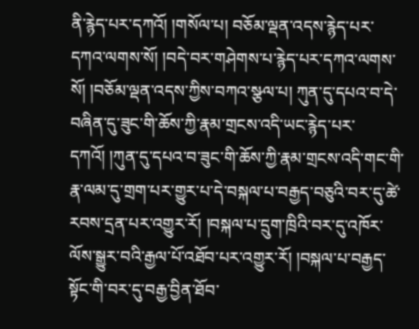ནི་རྙེད་པར་དཀའོ། །གསོལ་པ། བཅོམ་ལྡན་འདས་རྙེད་པར་དཀའ་ལགས་སོ། །བདེ་བར་གཤེགས་པ་རྙེད་པར་དཀའ་ལགས་སོ། །བཅོམ་ལྡན་འདས་ཀྱིས་བཀའ་སྩལ་པ། ཀུན་དུ་དཔའ་བ་དེ་བཞིན་དུ་ཟུང་གི་ཆོས་ཀྱི་རྣམ་གྲངས་འདི་ཡང་རྙེད་པར་དཀའོ། །ཀུན་དུ་དཔའ་བ་ཟུང་གི་ཆོས་ཀྱི་རྣམ་གྲངས་འདི་གང་གི་རྣ་ལམ་དུ་གྲག་པར་གྱུར་པ་དེ་བསྐལ་པ་བརྒྱད་བཅུའི་བར་དུ་ཚེ་རབས་དྲན་པར་འགྱུར་རོ། །བསྐལ་པ་དྲུག་ཁྲིའི་བར་དུ་འཁོར་ལོས་སྒྱུར་བའི་རྒྱལ་པོ་འཐོབ་པར་འགྱུར་རོ། །བསྐལ་པ་བརྒྱད་སྟོང་གི་བར་དུ་བརྒྱ་བྱིན་ཐོབ་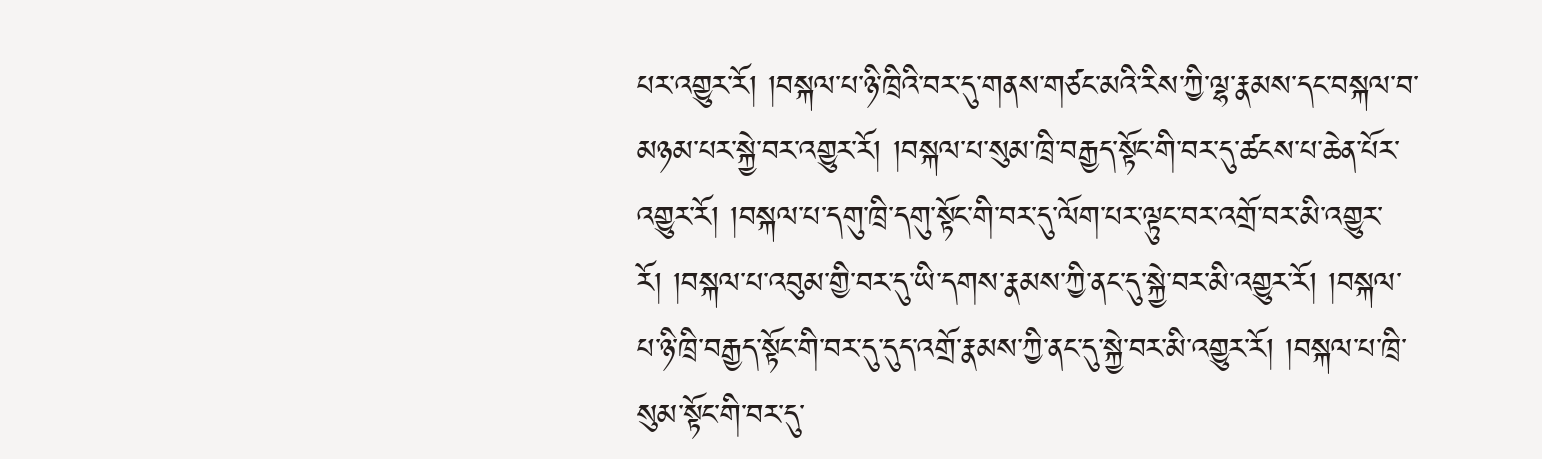པར་འགྱུར་རོ། །བསྐལ་པ་ཉི་ཁྲིའི་བར་དུ་གནས་གཙང་མའི་རིས་ཀྱི་ལྷ་རྣམས་དང་བསྐལ་བ་མཉམ་པར་སྐྱེ་བར་འགྱུར་རོ། །བསྐལ་པ་སུམ་ཁྲི་བརྒྱད་སྟོང་གི་བར་དུ་ཚངས་པ་ཆེན་པོར་འགྱུར་རོ། །བསྐལ་པ་དགུ་ཁྲི་དགུ་སྟོང་གི་བར་དུ་ལོག་པར་ལྟུང་བར་འགྲོ་བར་མི་འགྱུར་རོ། །བསྐལ་པ་འབུམ་གྱི་བར་དུ་ཡི་དགས་རྣམས་ཀྱི་ནང་དུ་སྐྱེ་བར་མི་འགྱུར་རོ། །བསྐལ་པ་ཉི་ཁྲི་བརྒྱད་སྟོང་གི་བར་དུ་དུད་འགྲོ་རྣམས་ཀྱི་ནང་དུ་སྐྱེ་བར་མི་འགྱུར་རོ། །བསྐལ་པ་ཁྲི་སུམ་སྟོང་གི་བར་དུ་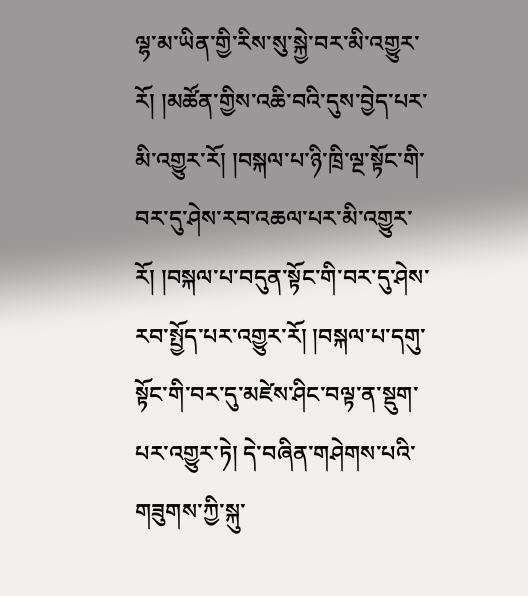ལྷ་མ་ཡིན་གྱི་རིས་སུ་སྐྱེ་བར་མི་འགྱུར་རོ། །མཚོན་གྱིས་འཆི་བའི་དུས་བྱེད་པར་མི་འགྱུར་རོ། །བསྐལ་པ་ཉི་ཁྲི་ལྔ་སྟོང་གི་བར་དུ་ཤེས་རབ་འཆལ་པར་མི་འགྱུར་རོ། །བསྐལ་པ་བདུན་སྟོང་གི་བར་དུ་ཤེས་རབ་སྤྱོད་པར་འགྱུར་རོ། །བསྐལ་པ་དགུ་སྟོང་གི་བར་དུ་མཛེས་ཤིང་བལྟ་ན་སྡུག་པར་འགྱུར་ཏེ། དེ་བཞིན་གཤེགས་པའི་གཟུགས་ཀྱི་སྐུ་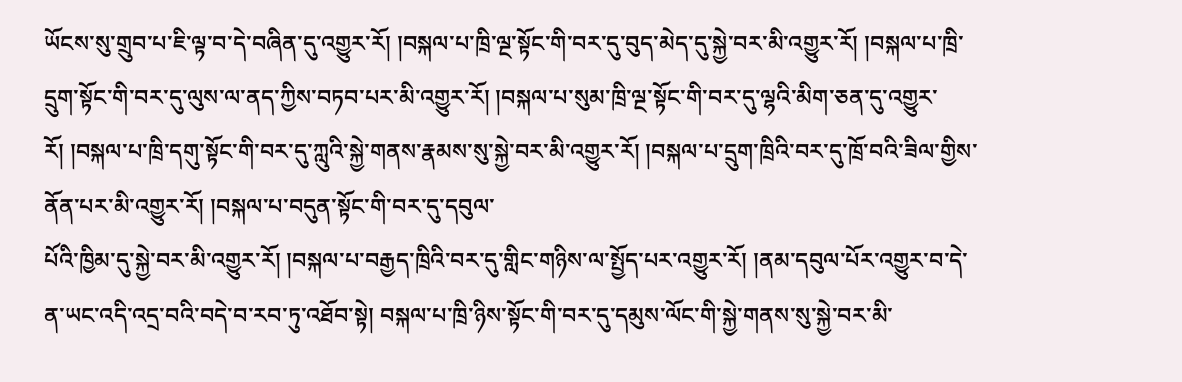ཡོངས་སུ་གྲུབ་པ་ཇི་ལྟ་བ་དེ་བཞིན་དུ་འགྱུར་རོ། །བསྐལ་པ་ཁྲི་ལྔ་སྟོང་གི་བར་དུ་བུད་མེད་དུ་སྐྱེ་བར་མི་འགྱུར་རོ། །བསྐལ་པ་ཁྲི་དྲུག་སྟོང་གི་བར་དུ་ལུས་ལ་ནད་ཀྱིས་བཏབ་པར་མི་འགྱུར་རོ། །བསྐལ་པ་སུམ་ཁྲི་ལྔ་སྟོང་གི་བར་དུ་ལྷའི་མིག་ཅན་དུ་འགྱུར་རོ། །བསྐལ་པ་ཁྲི་དགུ་སྟོང་གི་བར་དུ་ཀླུའི་སྐྱེ་གནས་རྣམས་སུ་སྐྱེ་བར་མི་འགྱུར་རོ། །བསྐལ་པ་དྲུག་ཁྲིའི་བར་དུ་ཁྲོ་བའི་ཟིལ་གྱིས་ནོན་པར་མི་འགྱུར་རོ། །བསྐལ་པ་བདུན་སྟོང་གི་བར་དུ་དབུལ་
པོའི་ཁྱིམ་དུ་སྐྱེ་བར་མི་འགྱུར་རོ། །བསྐལ་པ་བརྒྱད་ཁྲིའི་བར་དུ་གླིང་གཉིས་ལ་སྤྱོད་པར་འགྱུར་རོ། །ནམ་དབུལ་པོར་འགྱུར་བ་དེ་ན་ཡང་འདི་འདྲ་བའི་བདེ་བ་རབ་ཏུ་འཐོབ་སྟེ། བསྐལ་པ་ཁྲི་ཉིས་སྟོང་གི་བར་དུ་དམུས་ལོང་གི་སྐྱེ་གནས་སུ་སྐྱེ་བར་མི་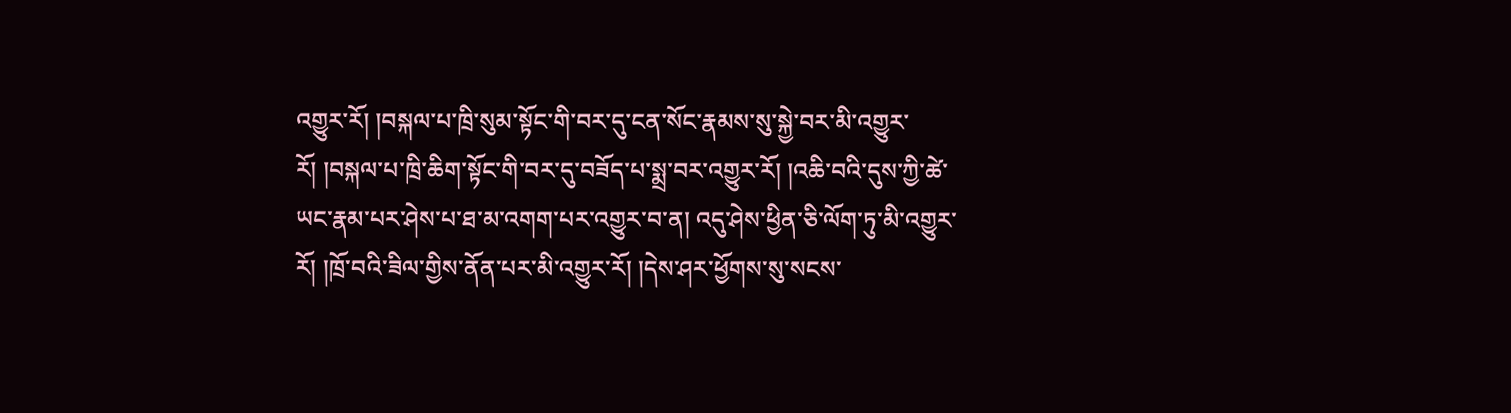འགྱུར་རོ། །བསྐལ་པ་ཁྲི་སུམ་སྟོང་གི་བར་དུ་ངན་སོང་རྣམས་སུ་སྐྱེ་བར་མི་འགྱུར་རོ། །བསྐལ་པ་ཁྲི་ཆིག་སྟོང་གི་བར་དུ་བཟོད་པ་སྨྲ་བར་འགྱུར་རོ། །འཆི་བའི་དུས་ཀྱི་ཚེ་ཡང་རྣམ་པར་ཤེས་པ་ཐ་མ་འགག་པར་འགྱུར་བ་ན། འདུ་ཤེས་ཕྱིན་ཅི་ལོག་ཏུ་མི་འགྱུར་རོ། །ཁྲོ་བའི་ཟིལ་གྱིས་ནོན་པར་མི་འགྱུར་རོ། །དེས་ཤར་ཕྱོགས་སུ་སངས་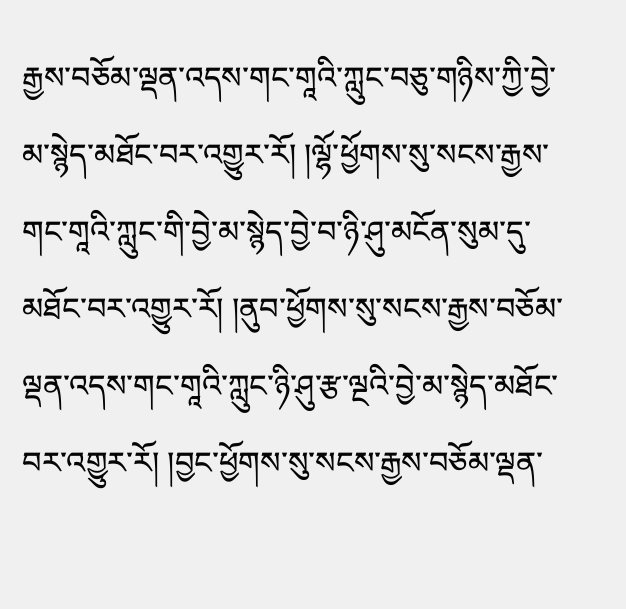རྒྱས་བཅོམ་ལྡན་འདས་གང་གཱའི་ཀླུང་བཅུ་གཉིས་ཀྱི་བྱེ་མ་སྙེད་མཐོང་བར་འགྱུར་རོ། །ལྷོ་ཕྱོགས་སུ་སངས་རྒྱས་གང་གཱའི་ཀླུང་གི་བྱེ་མ་སྙེད་བྱེ་བ་ཉི་ཤུ་མངོན་སུམ་དུ་མཐོང་བར་འགྱུར་རོ། །ནུབ་ཕྱོགས་སུ་སངས་རྒྱས་བཅོམ་ལྡན་འདས་གང་གཱའི་ཀླུང་ཉི་ཤུ་རྩ་ལྔའི་བྱེ་མ་སྙེད་མཐོང་བར་འགྱུར་རོ། །བྱང་ཕྱོགས་སུ་སངས་རྒྱས་བཅོམ་ལྡན་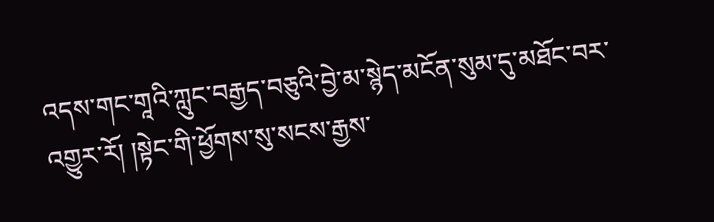འདས་གང་གཱའི་ཀླུང་བརྒྱད་བཅུའི་བྱེ་མ་སྙེད་མངོན་སུམ་དུ་མཐོང་བར་འགྱུར་རོ། །སྟེང་གི་ཕྱོགས་སུ་སངས་རྒྱས་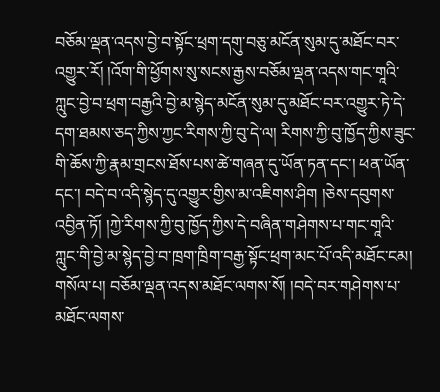བཅོམ་ལྡན་འདས་བྱེ་བ་སྟོང་ཕྲག་དགུ་བཅུ་མངོན་སུམ་དུ་མཐོང་བར་འགྱུར་རོ། །འོག་གི་ཕྱོགས་སུ་སངས་རྒྱས་བཅོམ་ལྡན་འདས་གང་གཱའི་ཀླུང་བྱེ་བ་ཕྲག་བརྒྱའི་བྱེ་མ་སྙེད་མངོན་སུམ་དུ་མཐོང་བར་འགྱུར་ཏེ་དེ་དག་ཐམས་ཅད་ཀྱིས་ཀྱང་རིགས་ཀྱི་བུ་དེ་ལ། རིགས་ཀྱི་བུ་ཁྱོད་ཀྱིས་ཟུང་གི་ཆོས་ཀྱི་རྣམ་གྲངས་ཐོས་པས་ཚེ་གཞན་དུ་ཡོན་ཏན་དང་། ཕན་ཡོན་དང་། བདེ་བ་འདི་སྙེད་དུ་འགྱུར་གྱིས་མ་འཇིགས་ཤིག །ཅེས་དབུགས་འབྱིན་ཏོ། །ཀྱེ་རིགས་ཀྱི་བུ་ཁྱོད་ཀྱིས་དེ་བཞིན་གཤེགས་པ་གང་གཱའི་ཀླུང་གི་བྱེ་མ་སྙེད་བྱེ་བ་ཁྲག་ཁྲིག་བརྒྱ་སྟོང་ཕྲག་མང་པོ་འདི་མཐོང་ངམ། གསོལ་པ། བཅོམ་ལྡན་འདས་མཐོང་ལགས་སོ། །བདེ་བར་གཤེགས་པ་མཐོང་ལགས་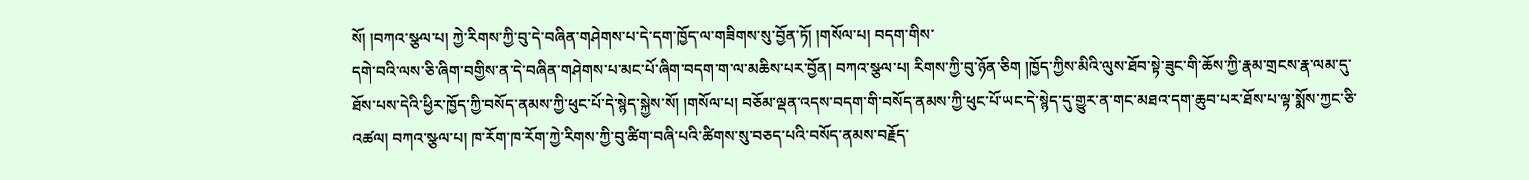སོ། །བཀའ་སྩལ་པ། ཀྱེ་རིགས་ཀྱི་བུ་དེ་བཞིན་གཤེགས་པ་དེ་དག་ཁྱོད་ལ་གཟིགས་སུ་བྱོན་ཏོ། །གསོལ་པ། བདག་གིས་
དགེ་བའི་ལས་ཅི་ཞིག་བགྱིས་ན་དེ་བཞིན་གཤེགས་པ་མང་པོ་ཞིག་བདག་ག་ལ་མཆིས་པར་བྱོན། བཀའ་སྩལ་པ། རིགས་ཀྱི་བུ་ཉོན་ཅིག །ཁྱོད་ཀྱིས་མིའི་ལུས་ཐོབ་སྟེ་ཟུང་གི་ཆོས་ཀྱི་རྣམ་གྲངས་རྣ་ལམ་དུ་ཐོས་པས་དེའི་ཕྱིར་ཁྱོད་ཀྱི་བསོད་ནམས་ཀྱི་ཕུང་པོ་དེ་སྙེད་སྐྱེས་སོ། །གསོལ་པ། བཅོམ་ལྡན་འདས་བདག་གི་བསོད་ནམས་ཀྱི་ཕུང་པོ་ཡང་དེ་སྙེད་དུ་གྱུར་ན་གང་མཐའ་དག་ཆུབ་པར་ཐོས་པ་ལྟ་སྨོས་ཀྱང་ཅི་འཚལ། བཀའ་སྩལ་པ། ཁ་རོག་ཁ་རོག་ཀྱེ་རིགས་ཀྱི་བུ་ཚིག་བཞི་པའི་ཚིགས་སུ་བཅད་པའི་བསོད་ནམས་བརྗོད་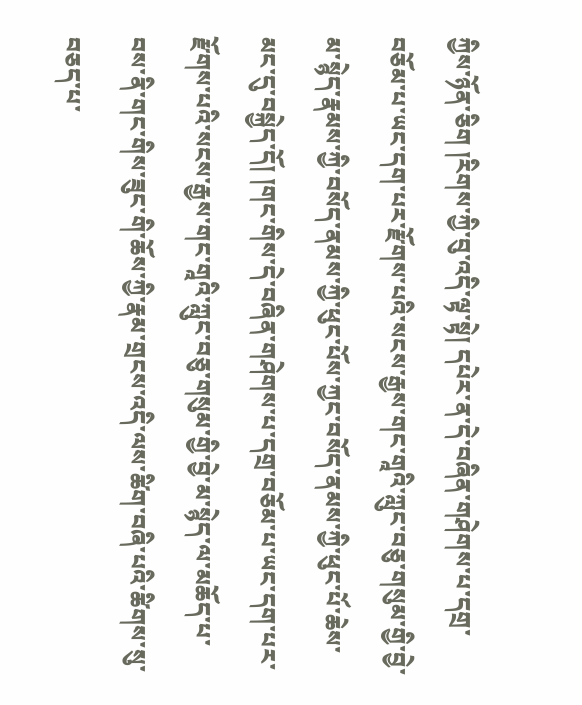ཀྱིས་ཉོན་ཅིག །རིགས་ཀྱི་བུ་འདི་ལྟ་སྟེ། དཔེར་ན་དེ་བཞིན་གཤེགས་པ་དགྲ་བཅོམ་པ་ཡང་དག་པར་རྫོགས་པའི་སངས་རྒྱས་གང་གཱའི་ཀླུང་བཅུ་གསུམ་གྱི་བྱེ་མ་སྙེད་རྣམས་ཀྱི་བསོད་ནམས་ཀྱི་ཕུང་པོས་ཀྱང་བསོད་ནམས་ཀྱི་ཕུང་པོ་ཆེས་མང་དུ་བསྐྱེད་དོ། །གང་གིས་དེ་བཞིན་གཤེགས་པ་དགྲ་བཅོམ་པ་ཡང་དག་པར་རྫོགས་པའི་སངས་རྒྱས་གང་གཱའི་ཀླུང་བཅུ་གསུམ་གྱི་བྱེ་མ་སྙེད་ལ་མཆོད་པ་བས་ནི་གང་གིས་ཟུང་གི་ཆོས་ཀྱི་རྣམ་གྲངས་འདི་ལས་ཚིག་བཞི་པའི་ཚིགས་སུ་བཅད་པ་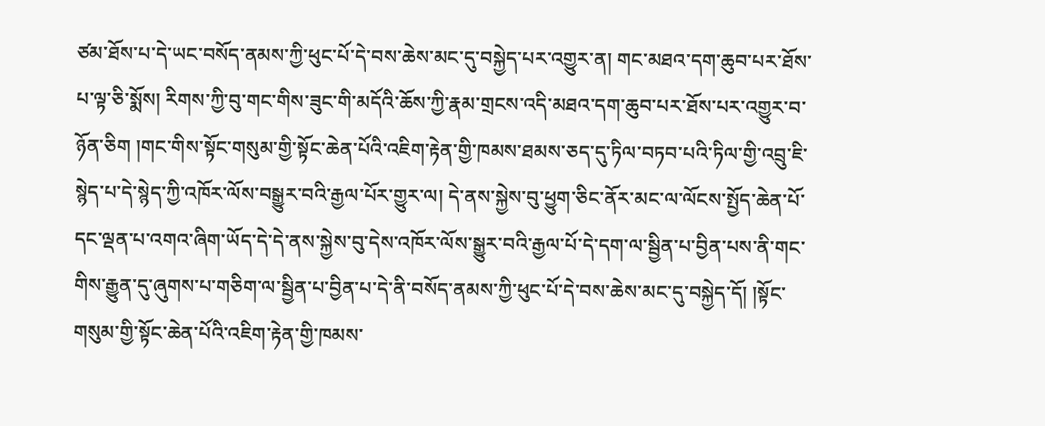ཙམ་ཐོས་པ་དེ་ཡང་བསོད་ནམས་ཀྱི་ཕུང་པོ་དེ་བས་ཆེས་མང་དུ་བསྐྱེད་པར་འགྱུར་ན། གང་མཐའ་དག་ཆུབ་པར་ཐོས་པ་ལྟ་ཅི་སྨོས། རིགས་ཀྱི་བུ་གང་གིས་ཟུང་གི་མདོའི་ཆོས་ཀྱི་རྣམ་གྲངས་འདི་མཐའ་དག་ཆུབ་པར་ཐོས་པར་འགྱུར་བ་ཉོན་ཅིག །གང་གིས་སྟོང་གསུམ་གྱི་སྟོང་ཆེན་པོའི་འཇིག་རྟེན་གྱི་ཁམས་ཐམས་ཅད་དུ་ཏིལ་བཏབ་པའི་ཏིལ་གྱི་འབྲུ་ཇི་སྙེད་པ་དེ་སྙེད་ཀྱི་འཁོར་ལོས་བསྒྱུར་བའི་རྒྱལ་པོར་གྱུར་ལ། དེ་ནས་སྐྱེས་བུ་ཕྱུག་ཅིང་ནོར་མང་ལ་ལོངས་སྤྱོད་ཆེན་པོ་དང་ལྡན་པ་འགའ་ཞིག་ཡོད་དེ་དེ་ནས་སྐྱེས་བུ་དེས་འཁོར་ལོས་སྒྱུར་བའི་རྒྱལ་པོ་དེ་དག་ལ་སྦྱིན་པ་བྱིན་པས་ནི་གང་གིས་རྒྱུན་དུ་ཞུགས་པ་གཅིག་ལ་སྦྱིན་པ་བྱིན་པ་དེ་ནི་བསོད་ནམས་ཀྱི་ཕུང་པོ་དེ་བས་ཆེས་མང་དུ་བསྐྱེད་དོ། །སྟོང་གསུམ་གྱི་སྟོང་ཆེན་པོའི་འཇིག་རྟེན་གྱི་ཁམས་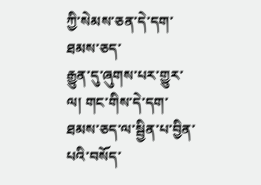ཀྱི་སེམས་ཅན་དེ་དག་ཐམས་ཅད་
རྒྱུན་དུ་ཞུགས་པར་གྱུར་ལ། གང་གིས་དེ་དག་ཐམས་ཅད་ལ་སྦྱིན་པ་བྱིན་པའི་བསོད་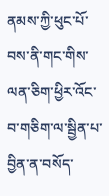ནམས་ཀྱི་ཕུང་པོ་བས་ནི་གང་གིས་ལན་ཅིག་ཕྱིར་འོང་བ་གཅིག་ལ་སྦྱིན་པ་བྱིན་ན་བསོད་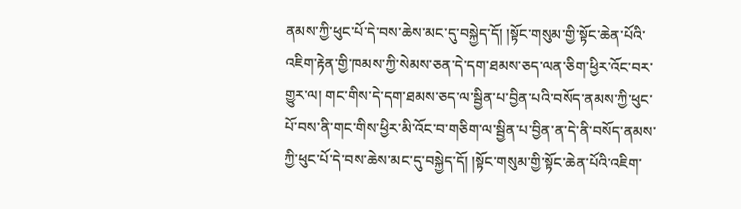ནམས་ཀྱི་ཕུང་པོ་དེ་བས་ཆེས་མང་དུ་བསྐྱེད་དོ། །སྟོང་གསུམ་གྱི་སྟོང་ཆེན་པོའི་འཇིག་རྟེན་གྱི་ཁམས་ཀྱི་སེམས་ཅན་དེ་དག་ཐམས་ཅད་ལན་ཅིག་ཕྱིར་འོང་བར་གྱུར་ལ། གང་གིས་དེ་དག་ཐམས་ཅད་ལ་སྦྱིན་པ་བྱིན་པའི་བསོད་ནམས་ཀྱི་ཕུང་པོ་བས་ནི་གང་གིས་ཕྱིར་མི་འོང་བ་གཅིག་ལ་སྦྱིན་པ་བྱིན་ན་དེ་ནི་བསོད་ནམས་ཀྱི་ཕུང་པོ་དེ་བས་ཆེས་མང་དུ་བསྐྱེད་དོ། །སྟོང་གསུམ་གྱི་སྟོང་ཆེན་པོའི་འཇིག་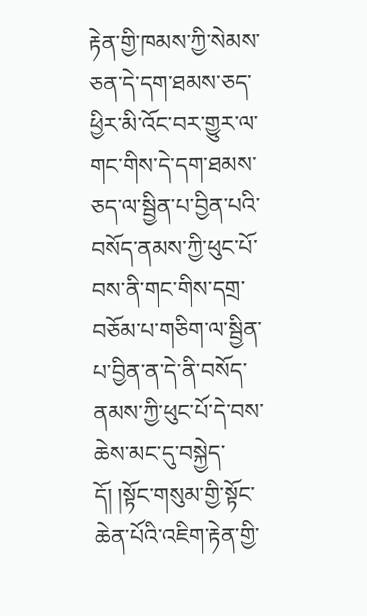རྟེན་གྱི་ཁམས་ཀྱི་སེམས་ཅན་དེ་དག་ཐམས་ཅད་ཕྱིར་མི་འོང་བར་གྱུར་ལ་གང་གིས་དེ་དག་ཐམས་ཅད་ལ་སྦྱིན་པ་བྱིན་པའི་བསོད་ནམས་ཀྱི་ཕུང་པོ་བས་ནི་གང་གིས་དགྲ་བཅོམ་པ་གཅིག་ལ་སྦྱིན་པ་བྱིན་ན་དེ་ནི་བསོད་ནམས་ཀྱི་ཕུང་པོ་དེ་བས་ཆེས་མང་དུ་བསྐྱེད་དོ། །སྟོང་གསུམ་གྱི་སྟོང་ཆེན་པོའི་འཇིག་རྟེན་གྱི་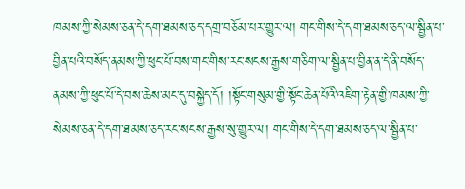ཁམས་ཀྱི་སེམས་ཅན་དེ་དག་ཐམས་ཅད་དགྲ་བཅོམ་པར་གྱུར་ལ། གང་གིས་དེ་དག་ཐམས་ཅད་ལ་སྦྱིན་པ་བྱིན་པའི་བསོད་ནམས་ཀྱི་ཕུང་པོ་བས་གང་གིས་རང་སངས་རྒྱས་གཅིག་ལ་སྦྱིན་པ་བྱིན་ན་དེ་ནི་བསོད་ནམས་ཀྱི་ཕུང་པོ་དེ་བས་ཆེས་མང་དུ་བསྐྱེད་དོ། །སྟོང་གསུམ་གྱི་སྟོང་ཆེན་པོའི་འཇིག་རྟེན་གྱི་ཁམས་ཀྱི་སེམས་ཅན་དེ་དག་ཐམས་ཅད་རང་སངས་རྒྱས་སུ་གྱུར་ལ། གང་གིས་དེ་དག་ཐམས་ཅད་ལ་སྦྱིན་པ་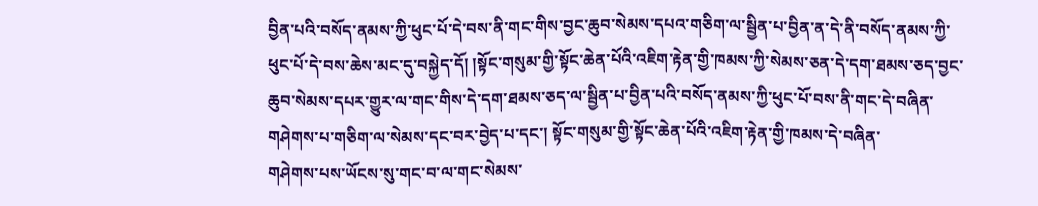བྱིན་པའི་བསོད་ནམས་ཀྱི་ཕུང་པོ་དེ་བས་ནི་གང་གིས་བྱང་ཆུབ་སེམས་དཔའ་གཅིག་ལ་སྦྱིན་པ་བྱིན་ན་དེ་ནི་བསོད་ནམས་ཀྱི་ཕུང་པོ་དེ་བས་ཆེས་མང་དུ་བསྐྱེད་དོ། །སྟོང་གསུམ་གྱི་སྟོང་ཆེན་པོའི་འཇིག་རྟེན་གྱི་ཁམས་ཀྱི་སེམས་ཅན་དེ་དག་ཐམས་ཅད་བྱང་ཆུབ་སེམས་དཔར་གྱུར་ལ་གང་གིས་དེ་དག་ཐམས་ཅད་ལ་སྦྱིན་པ་བྱིན་པའི་བསོད་ནམས་ཀྱི་ཕུང་པོ་བས་ནི་གང་དེ་བཞིན་གཤེགས་པ་གཅིག་ལ་སེམས་དང་བར་བྱེད་པ་དང་། སྟོང་གསུམ་གྱི་སྟོང་ཆེན་པོའི་འཇིག་རྟེན་གྱི་ཁམས་དེ་བཞིན་
གཤེགས་པས་ཡོངས་སུ་གང་བ་ལ་གང་སེམས་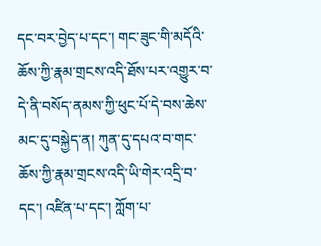དང་བར་བྱེད་པ་དང་། གང་ཟུང་གི་མདོའི་ཆོས་ཀྱི་རྣམ་གྲངས་འདི་ཐོས་པར་འགྱུར་བ་དེ་ནི་བསོད་ནམས་ཀྱི་ཕུང་པོ་དེ་བས་ཆེས་མང་དུ་བསྐྱེད་ན། ཀུན་དུ་དཔའ་བ་གང་ཆོས་ཀྱི་རྣམ་གྲངས་འདི་ཡི་གེར་འདྲི་བ་དང་། འཛིན་པ་དང་། ཀློག་པ་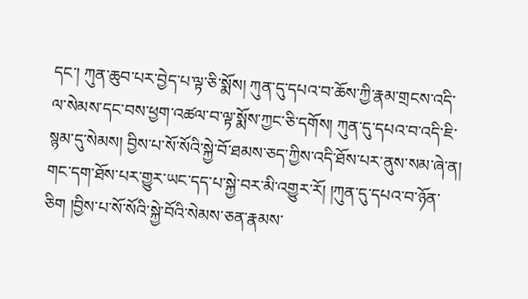དང་། ཀུན་ཆུབ་པར་བྱེད་པ་ལྟ་ཅི་སྨོས། ཀུན་དུ་དཔའ་བ་ཆོས་ཀྱི་རྣམ་གྲངས་འདི་ལ་སེམས་དང་བས་ཕྱག་འཚལ་བ་ལྟ་སྨོས་ཀྱང་ཅི་དགོས། ཀུན་དུ་དཔའ་བ་འདི་ཇི་སྙམ་དུ་སེམས། བྱིས་པ་སོ་སོའི་སྐྱེ་བོ་ཐམས་ཅད་ཀྱིས་འདི་ཐོས་པར་ནུས་སམ་ཞེ་ན། གང་དག་ཐོས་པར་གྱུར་ཡང་དད་པ་སྐྱེ་བར་མི་འགྱུར་རོ། །ཀུན་དུ་དཔའ་བ་ཉོན་ཅིག །བྱིས་པ་སོ་སོའི་སྐྱེ་བོའི་སེམས་ཅན་རྣམས་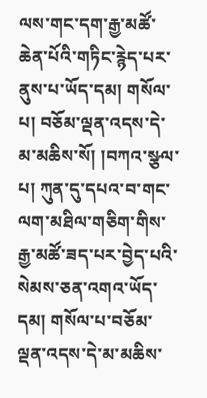ལས་གང་དག་རྒྱ་མཚོ་ཆེན་པོའི་གཏིང་རྙེད་པར་ནུས་པ་ཡོད་དམ། གསོལ་པ། བཅོམ་ལྡན་འདས་དེ་མ་མཆིས་སོ། །བཀའ་སྩལ་པ། ཀུན་དུ་དཔའ་བ་གང་ལག་མཐིལ་གཅིག་གིས་རྒྱ་མཚོ་ཟད་པར་བྱེད་པའི་སེམས་ཅན་འགའ་ཡོད་དམ། གསོལ་པ་བཅོམ་ལྡན་འདས་དེ་མ་མཆིས་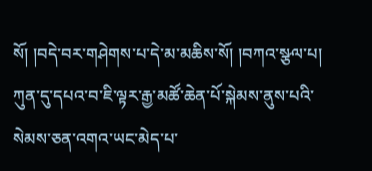སོ། །བདེ་བར་གཤེགས་པ་དེ་མ་མཆིས་སོ། །བཀའ་སྩལ་པ། ཀུན་དུ་དཔའ་བ་ཇི་ལྟར་རྒྱ་མཚོ་ཆེན་པོ་སྐེམས་ནུས་པའི་སེམས་ཅན་འགའ་ཡང་མེད་པ་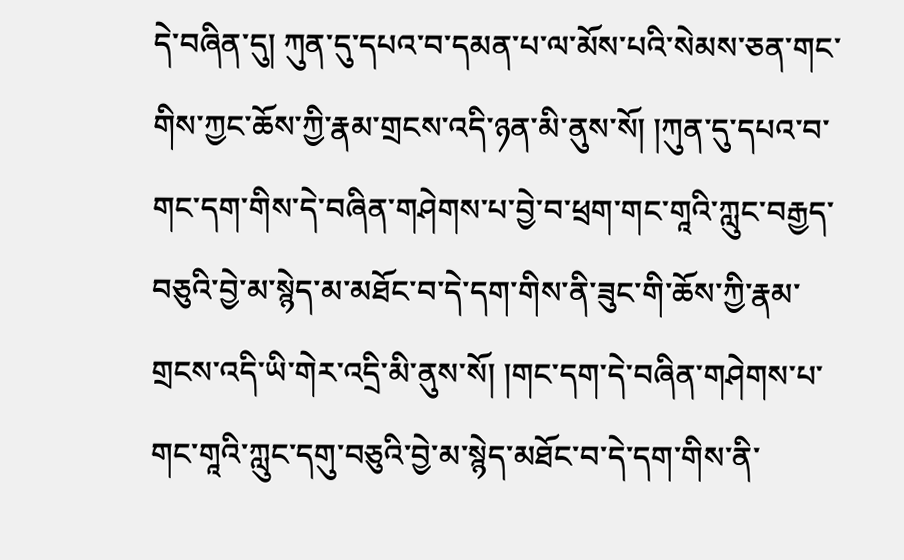དེ་བཞིན་དུ། ཀུན་དུ་དཔའ་བ་དམན་པ་ལ་མོས་པའི་སེམས་ཅན་གང་གིས་ཀྱང་ཆོས་ཀྱི་རྣམ་གྲངས་འདི་ཉན་མི་ནུས་སོ། །ཀུན་དུ་དཔའ་བ་གང་དག་གིས་དེ་བཞིན་གཤེགས་པ་བྱེ་བ་ཕྲག་གང་གཱའི་ཀླུང་བརྒྱད་བཅུའི་བྱེ་མ་སྙེད་མ་མཐོང་བ་དེ་དག་གིས་ནི་ཟུང་གི་ཆོས་ཀྱི་རྣམ་གྲངས་འདི་ཡི་གེར་འདྲི་མི་ནུས་སོ། །གང་དག་དེ་བཞིན་གཤེགས་པ་གང་གཱའི་ཀླུང་དགུ་བཅུའི་བྱེ་མ་སྙེད་མཐོང་བ་དེ་དག་གིས་ནི་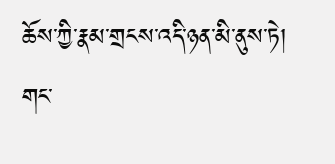ཆོས་ཀྱི་རྣམ་གྲངས་འདི་ཉན་མི་ནུས་ཏེ། གང་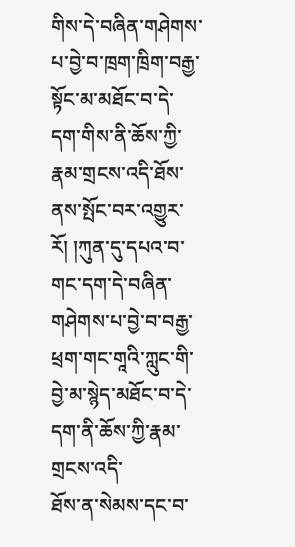གིས་དེ་བཞིན་གཤེགས་པ་བྱེ་བ་ཁྲག་ཁྲིག་བརྒྱ་སྟོང་མ་མཐོང་བ་དེ་དག་གིས་ནི་ཆོས་ཀྱི་རྣམ་གྲངས་འདི་ཐོས་ནས་སྤོང་བར་འགྱུར་རོ། །ཀུན་དུ་དཔའ་བ་གང་དག་དེ་བཞིན་གཤེགས་པ་བྱེ་བ་བརྒྱ་ཕྲག་གང་གཱའི་ཀླུང་གི་བྱེ་མ་སྙེད་མཐོང་བ་དེ་དག་ནི་ཆོས་ཀྱི་རྣམ་གྲངས་འདི་
ཐོས་ན་སེམས་དང་བ་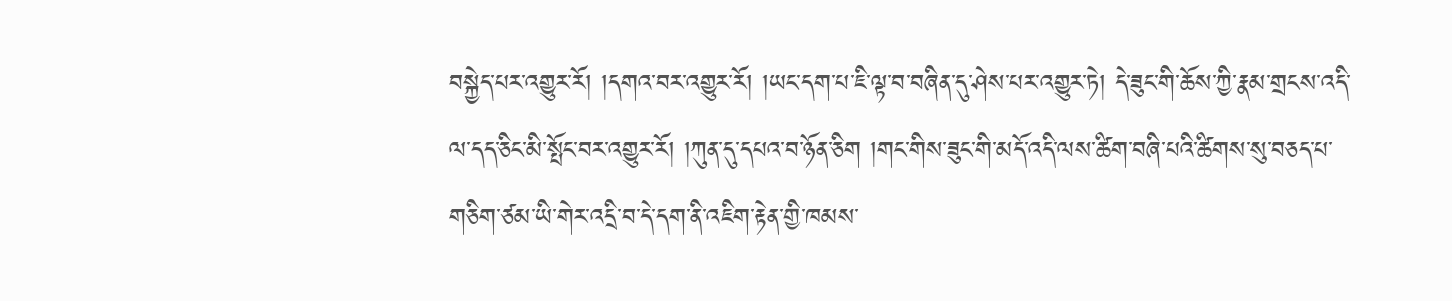བསྐྱེད་པར་འགྱུར་རོ། །དགའ་བར་འགྱུར་རོ། །ཡང་དག་པ་ཇི་ལྟ་བ་བཞིན་དུ་ཤེས་པར་འགྱུར་ཏེ། དེ་ཟུང་གི་ཆོས་ཀྱི་རྣམ་གྲངས་འདི་ལ་དད་ཅིང་མི་སྤོང་བར་འགྱུར་རོ། །ཀུན་དུ་དཔའ་བ་ཉོན་ཅིག །གང་གིས་ཟུང་གི་མདོ་འདི་ལས་ཚིག་བཞི་པའི་ཚིགས་སུ་བཅད་པ་གཅིག་ཙམ་ཡི་གེར་འདྲི་བ་དེ་དག་ནི་འཇིག་རྟེན་གྱི་ཁམས་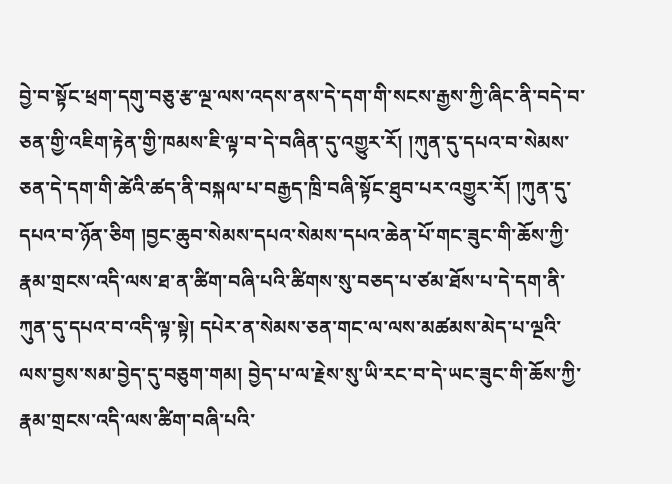བྱེ་བ་སྟོང་ཕྲག་དགུ་བཅུ་རྩ་ལྔ་ལས་འདས་ནས་དེ་དག་གི་སངས་རྒྱས་ཀྱི་ཞིང་ནི་བདེ་བ་ཅན་གྱི་འཇིག་རྟེན་གྱི་ཁམས་ཇི་ལྟ་བ་དེ་བཞིན་དུ་འགྱུར་རོ། །ཀུན་དུ་དཔའ་བ་སེམས་ཅན་དེ་དག་གི་ཚེའི་ཚད་ནི་བསྐལ་པ་བརྒྱད་ཁྲི་བཞི་སྟོང་ཐུབ་པར་འགྱུར་རོ། །ཀུན་དུ་དཔའ་བ་ཉོན་ཅིག །བྱང་ཆུབ་སེམས་དཔའ་སེམས་དཔའ་ཆེན་པོ་གང་ཟུང་གི་ཆོས་ཀྱི་རྣམ་གྲངས་འདི་ལས་ཐ་ན་ཚིག་བཞི་པའི་ཚིགས་སུ་བཅད་པ་ཙམ་ཐོས་པ་དེ་དག་ནི་ཀུན་དུ་དཔའ་བ་འདི་ལྟ་སྟེ། དཔེར་ན་སེམས་ཅན་གང་ལ་ལས་མཚམས་མེད་པ་ལྔའི་ལས་བྱས་སམ་བྱེད་དུ་བཅུག་གམ། བྱེད་པ་ལ་རྗེས་སུ་ཡི་རང་བ་དེ་ཡང་ཟུང་གི་ཆོས་ཀྱི་རྣམ་གྲངས་འདི་ལས་ཚིག་བཞི་པའི་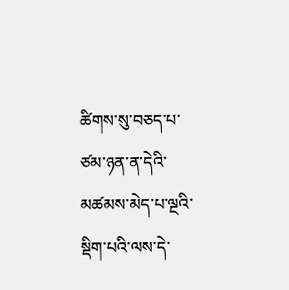ཚིགས་སུ་བཅད་པ་ཙམ་ཉན་ན་དེའི་མཚམས་མེད་པ་ལྔའི་སྡིག་པའི་ལས་དེ་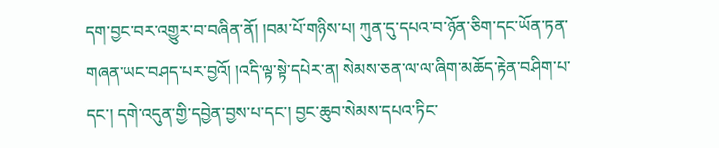དག་བྱང་བར་འགྱུར་བ་བཞིན་ནོ། །བམ་པོ་གཉིས་པ། ཀུན་དུ་དཔའ་བ་ཉོན་ཅིག་དང་ཡོན་ཏན་གཞན་ཡང་བཤད་པར་བྱའོ། །འདི་ལྟ་སྟེ་དཔེར་ན། སེམས་ཅན་ལ་ལ་ཞིག་མཆོད་རྟེན་བཤིག་པ་དང་། དགེ་འདུན་གྱི་དབྱེན་བྱས་པ་དང་། བྱང་ཆུབ་སེམས་དཔའ་ཏིང་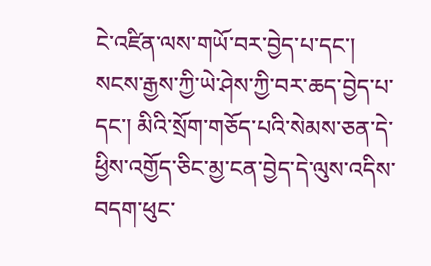ངེ་འཛིན་ལས་གཡོ་བར་བྱེད་པ་དང་། སངས་རྒྱས་ཀྱི་ཡེ་ཤེས་ཀྱི་བར་ཆད་བྱེད་པ་དང་། མིའི་སྲོག་གཅོད་པའི་སེམས་ཅན་དེ་ཕྱིས་འགྱོད་ཅིང་མྱ་ངན་བྱེད་དེ་ལུས་འདིས་བདག་ཕུང་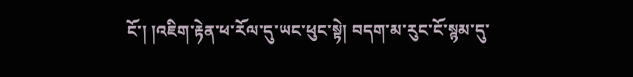ངོ་། །འཇིག་རྟེན་ཕ་རོལ་དུ་ཡང་ཕུང་སྟེ། བདག་མ་རུང་ངོ་སྙམ་དུ་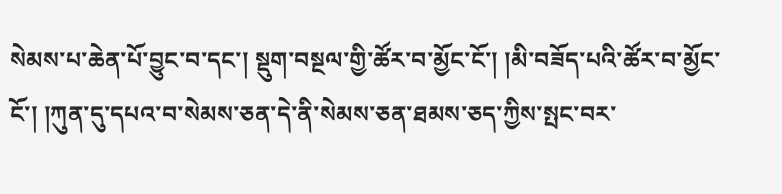སེམས་པ་ཆེན་པོ་བྱུང་བ་དང་། སྡུག་བསྔལ་གྱི་ཚོར་བ་མྱོང་ངོ་། །མི་བཟོད་པའི་ཚོར་བ་མྱོང་ངོ་། །ཀུན་དུ་དཔའ་བ་སེམས་ཅན་དེ་ནི་སེམས་ཅན་ཐམས་ཅད་ཀྱིས་སྤང་བར་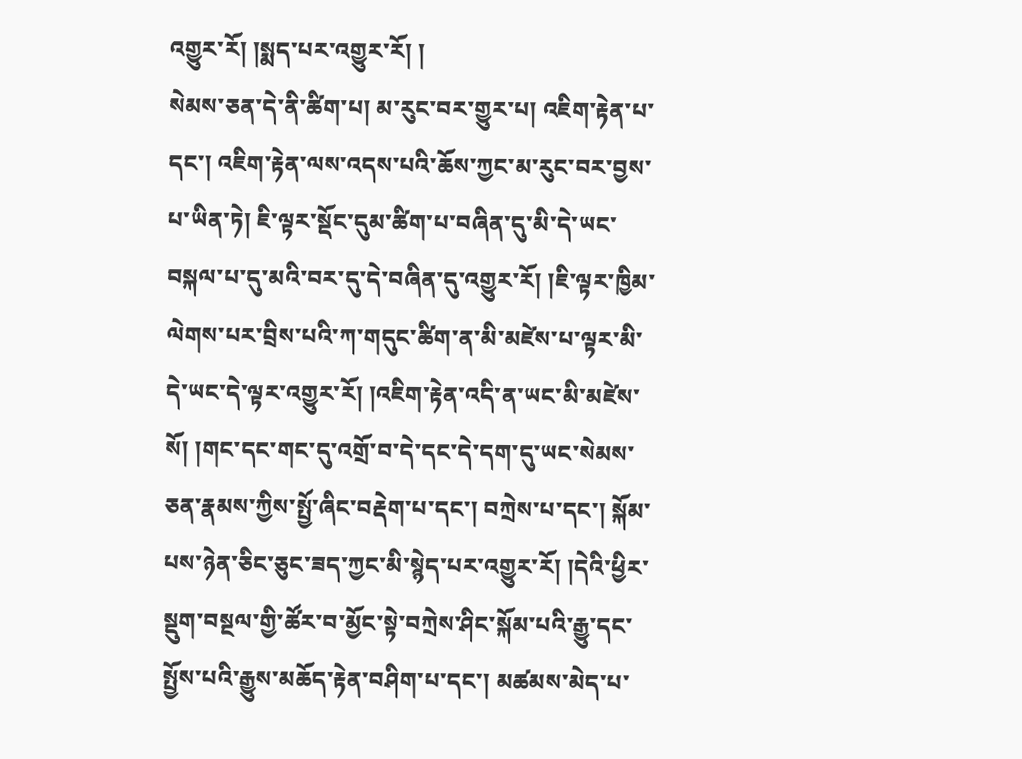འགྱུར་རོ། །སྨད་པར་འགྱུར་རོ། །
སེམས་ཅན་དེ་ནི་ཚིག་པ། མ་རུང་བར་གྱུར་པ། འཇིག་རྟེན་པ་དང་། འཇིག་རྟེན་ལས་འདས་པའི་ཆོས་ཀྱང་མ་རུང་བར་བྱས་པ་ཡིན་ཏེ། ཇི་ལྟར་སྡོང་དུམ་ཚིག་པ་བཞིན་དུ་མི་དེ་ཡང་བསྐལ་པ་དུ་མའི་བར་དུ་དེ་བཞིན་དུ་འགྱུར་རོ། །ཇི་ལྟར་ཁྱིམ་ལེགས་པར་བྲིས་པའི་ཀ་གདུང་ཚིག་ན་མི་མཛེས་པ་ལྟར་མི་དེ་ཡང་དེ་ལྟར་འགྱུར་རོ། །འཇིག་རྟེན་འདི་ན་ཡང་མི་མཛེས་སོ། །གང་དང་གང་དུ་འགྲོ་བ་དེ་དང་དེ་དག་དུ་ཡང་སེམས་ཅན་རྣམས་ཀྱིས་སྤྱོ་ཞིང་བརྡེག་པ་དང་། བཀྲེས་པ་དང་། སྐོམ་པས་ཉེན་ཅིང་ཅུང་ཟད་ཀྱང་མི་སྙེད་པར་འགྱུར་རོ། །དེའི་ཕྱིར་སྡུག་བསྔལ་གྱི་ཚོར་བ་མྱོང་སྟེ་བཀྲེས་ཤིང་སྐོམ་པའི་རྒྱུ་དང་སྤྱོས་པའི་རྒྱུས་མཆོད་རྟེན་བཤིག་པ་དང་། མཚམས་མེད་པ་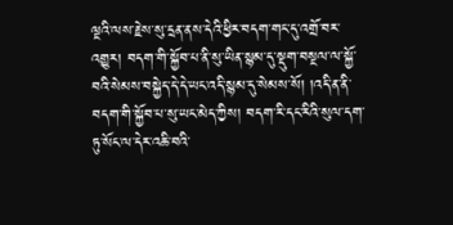ལྔའི་ལས་རྗེས་སུ་དྲན་ནས་དེའི་ཕྱིར་བདག་གང་དུ་འགྲོ་བར་འགྱུར། བདག་གི་སྐྱོབ་པ་ནི་སུ་ཡིན་སྙམ་དུ་སྡུག་བསྔལ་ལ་སྐྱོ་བའི་སེམས་བསྐྱེད་དེ་དེ་ཡང་འདི་སྙམ་དུ་སེམས་སོ། །འདི་ན་ནི་བདག་གི་སྐྱོབ་པ་སུ་ཡང་མེད་ཀྱིས། བདག་རི་དང་རིའི་སུལ་དག་ཏུ་སོང་ལ་དེར་འཆི་བའི་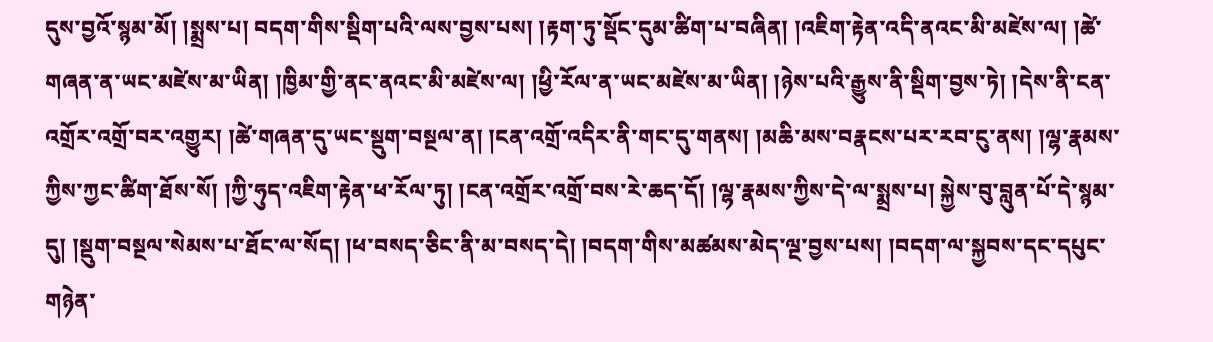དུས་བྱའོ་སྙམ་མོ། །སྨྲས་པ། བདག་གིས་སྡིག་པའི་ལས་བྱས་པས། །རྟག་ཏུ་སྡོང་དུམ་ཚིག་པ་བཞིན། །འཇིག་རྟེན་འདི་ནའང་མི་མཛེས་ལ། །ཚེ་གཞན་ན་ཡང་མཛེས་མ་ཡིན། །ཁྱིམ་གྱི་ནང་ནའང་མི་མཛེས་ལ། །ཕྱི་རོལ་ན་ཡང་མཛེས་མ་ཡིན། །ཉེས་པའི་རྒྱུས་ནི་སྡིག་བྱས་ཏེ། །དེས་ནི་ངན་འགྲོར་འགྲོ་བར་འགྱུར། །ཚེ་གཞན་དུ་ཡང་སྡུག་བསྔལ་ན། །ངན་འགྲོ་འདིར་ནི་གང་དུ་གནས། །མཆི་མས་བརྣངས་པར་རབ་ངུ་ནས། །ལྷ་རྣམས་ཀྱིས་ཀྱང་ཚིག་ཐོས་སོ། །ཀྱི་ཧུད་འཇིག་རྟེན་ཕ་རོལ་ཏུ། །ངན་འགྲོར་འགྲོ་བས་རེ་ཆད་དོ། །ལྷ་རྣམས་ཀྱིས་དེ་ལ་སྨྲས་པ། སྐྱེས་བུ་བླུན་པོ་དེ་སྙམ་དུ། །སྡུག་བསྔལ་སེམས་པ་ཐོང་ལ་སོད། །ཕ་བསད་ཅིང་ནི་མ་བསད་དེ། །བདག་གིས་མཚམས་མེད་ལྔ་བྱས་པས། །བདག་ལ་སྐྱབས་དང་དཔུང་གཉེན་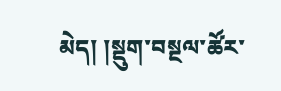མེད། །སྡུག་བསྔལ་ཚོར་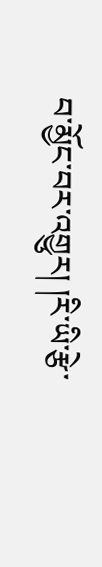བ་མྱོང་བར་འགྱུར། །རི་ཡི་རྩེ་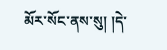མོར་སོང་ནས་སུ། །དེ་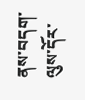ནས་བདག་ལུས་དོར་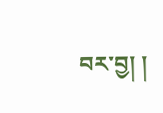བར་བྱ། །